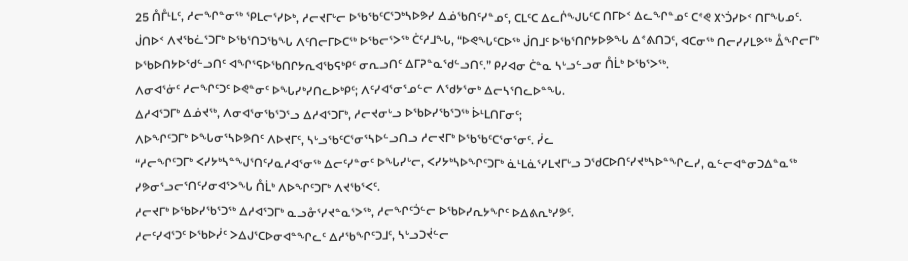25 ᑍᒤᒻᒪᑦ, ᓱᓕᖏᓐᓂᖅ ᕿᒪᓕᕐᓯᐅᒃ, ᓱᓕᔪᒥᒡᓕ ᐅᖃᖃᑦᑕᕐᑐᒃᓴᐅᕗᓯ ᐃᓅᖃᑎᑦᓯᓐᓄᑦ, ᑕᒪᑦᑕ ᐃᓚᒌᖑᒐᑦᑕ ᑎᒥᐅᑉ ᐃᓚᖏᓐᓄᑦ ᑕᕝᕙ ᙭ᔅᑑᓯᐅᑉ ᑎᒥᖓᓄᑦ.
ᒎᑎᐅᑉ ᐱᔪᖃᓛᕐᑐᒥᒃ ᐅᖃᕐᑎᑐᖃᖓ ᐱᑦᑎᓕᒥᐅᑕᖅ ᐅᖃᓕᕐᐳᖅ ᑖᑦᓱᒧᖓ, “ᐅᕙᖓᑦᑕᐅᖅ ᒎᑎᒧᑦ ᐅᖃᕐᑎᒋᔭᐅᕗᖓ ᐃᕝᕕᑎᑐᑦ, ᐊᑕᓂᖅ ᑎᓕᓯᓯᒪᕗᖅ ᐂᖏᓕᒥᒃ ᐅᖃᐅᑎᔭᐅᖁᓪᓗᑎᑦ ᐊᖏᕐᕋᐅᖃᑎᒋᔭᕆᐊᖃᕋᒃᑭᑦ ᓂᕆᓗᑎᑦ ᐃᒥᕈᓐᓇᖁᓪᓗᑎᑦ.” ᑭᓯᐊᓂ ᑖᓐᓇ ᓴᒡᓗᓪᓗᓂ ᑍᒫᒃ ᐅᖃᕐᐳᖅ.
ᐱᓂᐊᕐᓃᑦ ᓱᓕᖏᑦᑐᑦ ᐅᕙᓐᓂᑦ ᐅᖓᓯᒃᓯᑎᓚᐅᒃᑭᑦ; ᐱᑦᓯᐊᕐᓂᕐᓄᓪᓕ ᐱᖁᔭᕐᓂᒃ ᐃᓕᓴᕐᑎᓚᐅᓐᖓ.
ᐃᓱᐊᕐᑐᒥᒃ ᐃᓅᔪᖅ, ᐱᓂᐊᕐᓂᖃᕐᑐᕐᓗ ᐃᓱᐊᕐᑐᒥᒃ, ᓱᓕᔪᓂᒡᓗ ᐅᖃᐅᓯᖃᕐᑐᖅ ᐆᒻᒪᑎᒥᓂᑦ;
ᐱᐅᖏᑦᑐᒥᒃ ᐅᖓᓂᕐᓴᐅᕗᑎᑦ ᐱᐅᔪᒥᑦ, ᓴᒡᓗᖃᑦᑕᕐᓂᕐᓴᐅᓪᓗᑎᓗ ᓱᓕᔪᒥᒃ ᐅᖃᖃᑦᑕᕐᓂᕐᓂᑦ. ᓰᓚ
“ᓱᓕᖏᑦᑐᒥᒃ ᐸᓯᔭᒃᓴᓐᖑᕐᑎᑦᓯᓇᓱᐊᕐᓂᖅ ᐃᓕᑦᓯᓐᓂᑦ ᐅᖓᓯᒡᓕ, ᐸᓯᔭᒃᓴᐅᖏᑦᑐᒥᒃ ᓈᒻᒪᓈᕐᓯᒪᔪᒥᒡᓗ ᑐᖁᑕᐅᑎᑦᓯᔪᒃᓴᐅᓐᖏᓚᓯ, ᓇᓪᓕᐊᓐᓂᑐᐃᓐᓇᖅ ᓯᕗᓂᕐᓗᓕᕐᑎᑦᓯᓂᐊᕐᐳᖓ ᑍᒫᒃ ᐱᐅᖏᑦᑐᒥᒃ ᐱᔪᖃᕐᐸᑦ.
ᓱᓕᔪᒥᒃ ᐅᖃᐅᓯᖃᕐᑐᖅ ᐃᓱᐊᕐᑐᒥᒃ ᓇᓗᓁᕐᓯᔪᓐᓇᕐᐳᖅ, ᓱᓕᖏᑦᑑᓪᓕ ᐅᖃᐅᓯᕆᔭᖏᑦ ᐅᐃᕕᕆᒃᓯᕗᑦ.
ᓱᓕᑦᓯᐊᕐᑐᑦ ᐅᖃᐅᓰᑦ ᐳᐃᒍᕐᑕᐅᓂᐊᓐᖏᓚᑦ ᐃᓱᖃᖏᑦᑐᒧᑦ, ᓴᒡᓗᑐᔫᓪᓕ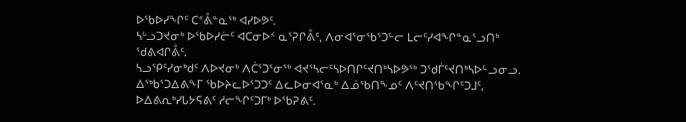ᐅᖃᐅᓯᖏᑦ ᑕᕝᕔᓐᓇᖅ ᐊᓯᐅᕗᑦ.
ᓴᒡᓗᑐᔪᓂᒃ ᐅᖃᐅᓯᓖᑦ ᐊᑕᓂᐅᑉ ᓇᕐᕈᒋᕔᑦ, ᐱᓂᐊᕐᓂᖃᕐᑐᓪᓕ ᒪᓕᑦᓯᐊᖏᓐᓇᕐᓗᑎᒃ ᖁᕕᐊᒋᕔᑦ.
ᓴᓗᕿᑦᓯᓂᒃᑯᑦ ᐱᐅᔪᓂᒃ ᐱᑖᕐᑐᕐᓂᖅ ᐊᔪᕐᓴᓕᑦᓴᐅᑎᒋᑦᔪᑎᒃᓴᐅᕗᖅ ᑐᖁᒦᑦᔪᑎᒃᓴᐅᓪᓗᓂᓗ.
ᐃᖅᑲᕐᑐᐃᕕᖕᒥ ᖃᐅᔨᓚᐅᕐᑐᑐᑦ ᐃᓚᐅᓂᐊᕐᓇᒃ ᐃᓅᖃᑎᖕᓄᑦ ᐱᑦᔪᑎᖃᖏᑦᑐᒧᑦ, ᐅᐃᕕᕆᒃᓯᒐᔭᕋᕕᑦ ᓱᓕᖏᑦᑐᒥᒃ ᐅᖃᕈᕕᑦ.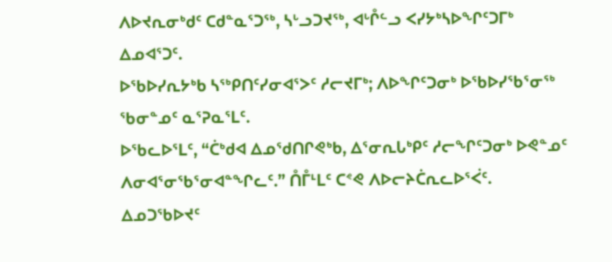ᐱᐅᔪᕆᓂᒃᑯᑦ ᑕᑯᓐᓇᕐᑐᖅ, ᓴᒡᓗᑐᔪᖅ, ᐊᒡᒊᓪᓗ ᐸᓯᔭᒃᓴᐅᖏᑦᑐᒥᒃ ᐃᓄᐊᕐᑐᑦ.
ᐅᖃᐅᓯᕆᔭᒃᑲ ᓴᖅᑭᑎᑦᓯᓂᐊᕐᐳᑦ ᓱᓕᔪᒥᒃ; ᐱᐅᖏᑦᑐᓂᒃ ᐅᖃᐅᓯᖃᕐᓂᖅ ᖃᓂᓐᓄᑦ ᓇᕐᕈᓇᕐᒪᑦ.
ᐅᖃᓚᐅᕐᒪᑦ, “ᑖᒃᑯᐊ ᐃᓄᖁᑎᒋᕙᒃᑲ, ᐃᕐᓂᕆᒐᒃᑭᑦ ᓱᓕᖏᑦᑐᓂᒃ ᐅᕙᓐᓄᑦ ᐱᓂᐊᕐᓂᖃᕐᓂᐊᓐᖏᓚᑦ.” ᑍᒤᒻᒪᑦ ᑕᕝᕙ ᐱᐅᓕᔨᑖᕆᓚᐅᕐᐹᑦ.
ᐃᓄᑐᖃᐅᔪᑦ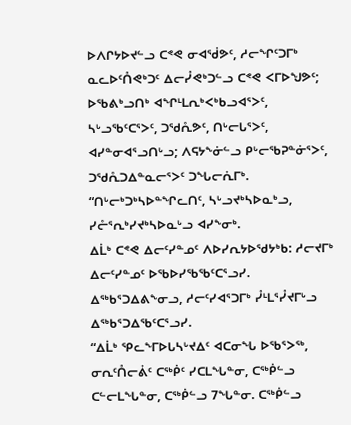ᐅᐱᒋᔭᐅᔪᓪᓗ ᑕᕝᕙ ᓂᐊᖂᕗᑦ, ᓱᓕᖏᑦᑐᒥᒃ ᓇᓚᐅᑦᑍᕙᒃᑐᑦ ᐃᓕᓮᕙᒃᑐᓪᓗ ᑕᕝᕙ ᐸᒥᐅᖑᕗᑦ;
ᐅᖃᕕᒃᓗᑎᒃ ᐊᖏᒻᒪᕆᒃᐸᒃᑲᓗᐊᕐᐳᑦ, ᓴᒡᓗᖃᑦᑕᕐᐳᑦ, ᑐᖁᕅᕗᑦ, ᑎᒡᓕᒐᕐᐳᑦ, ᐊᓯᓐᓂᐊᕐᓗᑎᒡᓗ; ᐱᕋᔭᖕᓃᓪᓗ ᑭᒡᓕᖃᕈᓐᓃᕐᐳᑦ, ᑐᖁᕅᑐᐃᓐᓇᓕᕐᐳᑦ ᑐᖓᓕᕇᒥᒃ.
“ᑎᒡᓕᒃᑐᒃᓴᐅᓐᖏᓚᑎᑦ, ᓴᒡᓗᔪᒃᓴᐅᓇᒃᓗ, ᓯᓔᕐᕆᒃᓯᔪᒃᓴᐅᓇᒡᓗ ᐊᓯᖕᓂᒃ.
ᐃᒫᒃ ᑕᕝᕙ ᐃᓕᑦᓯᓐᓄᑦ ᐱᐅᓯᕆᔭᐅᖁᔭᒃᑲ: ᓱᓕᔪᒥᒃ ᐃᓕᑦᓯᓐᓄᑦ ᐅᖃᐅᓯᖃᖃᑦᑕᕐᓗᓯ. ᐃᖅᑲᕐᑐᐃᕕᖕᓂᓗ, ᓱᓕᑦᓯᐊᕐᑐᒥᒃ ᓮᒻᒪᕐᓮᔪᒥᒡᓗ ᐃᖅᑲᕐᑐᐃᖃᑦᑕᕐᓗᓯ.
“ᐃᒫᒃ ᕿᓚᖕᒥᐅᒐᓴᒡᔪᐃᑦ ᐊᑕᓂᖓ ᐅᖃᕐᐳᖅ, ᓂᕆᑦᑍᓕᕖᑦ ᑕᖅᑮᑦ ᓯᑕᒪᖓᓐᓂ, ᑕᖅᑮᓪᓗ ᑕᓪᓕᒪᖓᓐᓂ, ᑕᖅᑮᓪᓗ 7ᖓᓐᓂ. ᑕᖅᑮᓪᓗ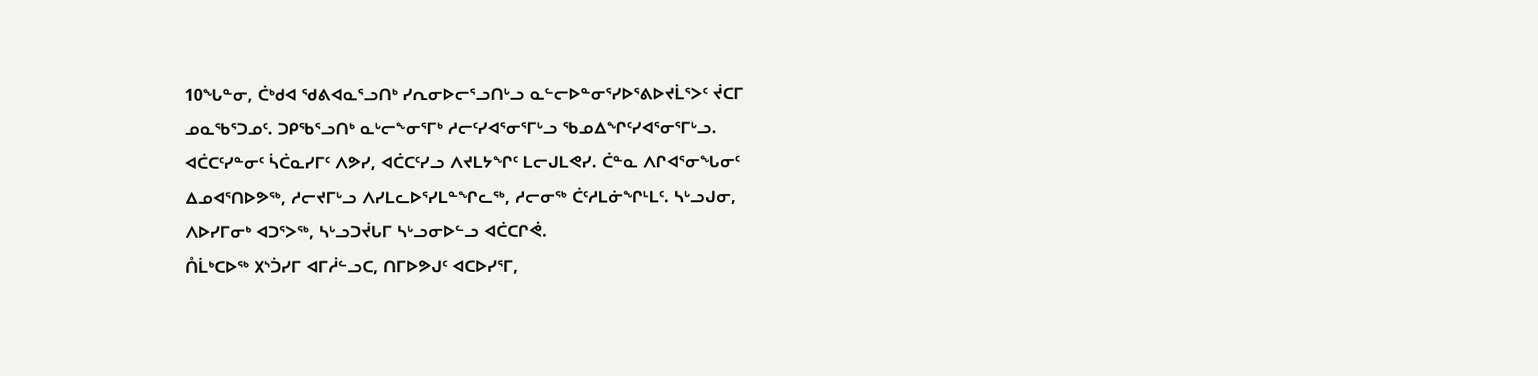10ᖓᓐᓂ, ᑖᒃᑯᐊ ᖁᕕᐊᓇᕐᓗᑎᒃ ᓯᕆᓂᐅᓕᕐᓗᑎᒡᓗ ᓇᓪᓕᐅᓐᓂᕐᓯᐅᕐᕕᐅᔪᒫᕐᐳᑦ ᔫᑕᒥ ᓄᓇᖃᕐᑐᓄᑦ. ᑐᑭᖃᕐᓗᑎᒃ ᓇᒡᓕᖕᓂᕐᒥᒃ ᓱᓕᑦᓯᐊᕐᓂᕐᒥᒡᓗ ᖃᓄᐃᖏᑦᓯᐊᕐᓂᕐᒥᒡᓗ.
ᐊᑖᑕᑦᓯᓐᓂᑦ ᓵᑖᓇᓯᒥᑦ ᐱᕗᓯ, ᐊᑖᑕᑦᓯᓗ ᐱᔪᒪᔭᖏᑦ ᒪᓕᒍᒪᕙᓯ. ᑖᓐᓇ ᐱᒋᐊᕐᓂᖓᓂᑦ ᐃᓄᐊᕐᑎᐅᕗᖅ, ᓱᓕᔪᒥᒡᓗ ᐱᓯᒪᓚᐅᕐᓯᒪᓐᖏᓚᖅ, ᓱᓕᓂᖅ ᑖᑦᓱᒪᓃᖏᒻᒪᑦ. ᓴᒡᓗᒍᓂ, ᐱᐅᓯᒥᓂᒃ ᐊᑐᕐᐳᖅ, ᓴᒡᓗᑐᔫᒐᒥ ᓴᒡᓗᓂᐅᓪᓗ ᐊᑖᑕᒋᕚ.
ᑍᒫᒃᑕᐅᖅ ᙭ᔅᑑᓯᒥ ᐊᒥᓲᓪᓗᑕ, ᑎᒥᐅᕗᒍᑦ ᐊᑕᐅᓯᕐᒥ,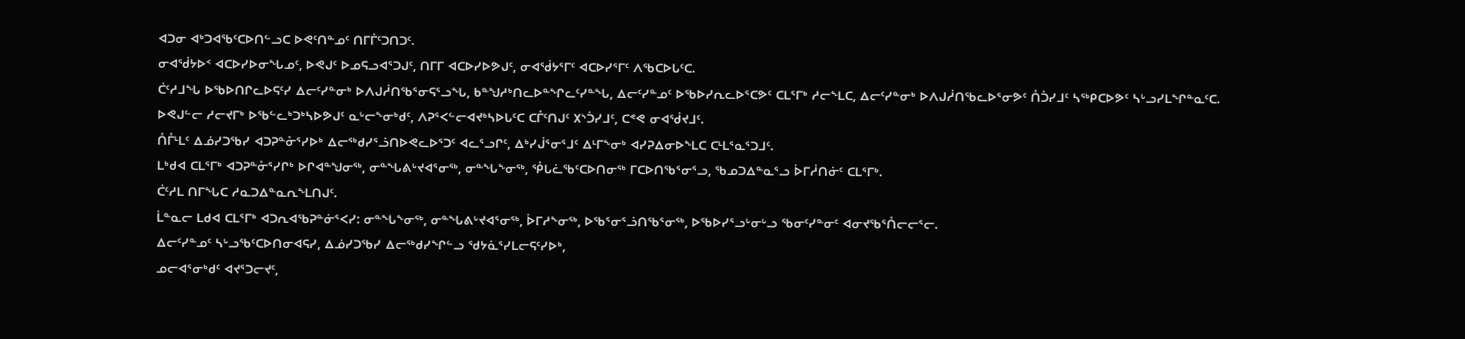ᐊᑐᓂ ᐊᒃᑐᐊᖃᑦᑕᐅᑎᓪᓗᑕ ᐅᕙᑦᑎᓐᓄᑦ ᑎᒥᒦᑦᑐᑎᑐᑦ.
ᓂᐊᖂᔭᐅᑉ ᐊᑕᐅᓯᐅᓂᖓᓄᑦ, ᐅᕙᒍᑦ ᐅᓄᕋᓗᐊᕐᑐᒍᑦ, ᑎᒥᒥ ᐊᑕᐅᓯᐅᕗᒍᑦ, ᓂᐊᖂᔭᕐᒥᑦ ᐊᑕᐅᓯᕐᒥᑦ ᐱᖃᑕᐅᒐᑦᑕ.
ᑖᑦᓱᒧᖓ ᐅᖃᐅᑎᒋᓚᐅᕋᑦᓯ ᐃᓕᑦᓯᓐᓂᒃ ᐅᐱᒍᓲᑎᖃᕐᓂᕋᕐᓗᖓ, ᑲᓐᖑᓱᒃᑎᓚᐅᓐᖏᓚᑦᓯᓐᖓ, ᐃᓕᑦᓯᓐᓄᑦ ᐅᖃᐅᓯᕆᓚᐅᕐᑕᕗᑦ ᑕᒪᕐᒥᒃ ᓱᓕᖕᒪᑕ, ᐃᓕᑦᓯᓐᓂᒃ ᐅᐱᒍᓲᑎᖃᓚᐅᕐᓂᕗᑦ ᑍᑑᓯᒧᑦ ᓴᖅᑭᑕᐅᕗᑦ ᓴᒡᓗᓯᒪᖏᓐᓇᑦᑕ.
ᐅᕙᒍᓪᓕ ᓱᓕᔪᒥᒃ ᐅᖃᓪᓚᒃᑐᒃᓴᐅᕗᒍᑦ ᓇᒡᓕᖕᓂᒃᑯᑦ, ᐱᕈᕐᐸᓪᓕᐊᔪᒃᓴᐅᒐᑦᑕ ᑕᒤᑦᑎᒍᑦ ᙭ᔅᑑᓯᒧᑦ, ᑕᕝᕙ ᓂᐊᖂᔪᒧᑦ.
ᑍᒤᒻᒪᑦ ᐃᓅᓯᑐᖃᓯ ᐊᑐᕈᓐᓁᕐᓯᐅᒃ ᐃᓕᖅᑯᓯᕐᓘᑎᐅᕙᓚᐅᕐᑐᑦ ᐊᓚᕐᓗᒋᑦ, ᐃᒃᓯᒎᕐᓂᕐᒧᑦ ᐃᒻᒥᖕᓂᒃ ᐊᓯᕈᐃᓂᐅᖕᒪᑕ ᑕᒻᒪᕐᓇᕐᑐᒧᑦ.
ᒪᒃᑯᐊ ᑕᒪᕐᒥᒃ ᐊᑐᕈᓐᓁᕐᓯᒋᒃ ᐅᒋᐊᓐᖑᓂᖅ, ᓂᓐᖓᕕᒡᔪᐊᕐᓂᖅ, ᓂᓐᖓᖕᓂᖅ, ᕾᒐᓛᖃᑦᑕᐅᑎᓂᖅ ᒥᑕᐅᑎᖃᕐᓂᕐᓗ, ᖃᓄᑐᐃᓐᓇᕐᓗ ᐆᒥᓲᑎᓃᑦ ᑕᒪᕐᒥᒃ.
ᑖᑦᓱᒪ ᑎᒥᖓᑕ ᓱᓇᑐᐃᓐᓇᕆᖕᒪᑎᒍᑦ.
ᒫᓐᓇᓕ ᒪᑯᐊ ᑕᒪᕐᒥᒃ ᐊᑐᕆᐊᖃᕈᓐᓃᕐᐸᓯ: ᓂᓐᖓᖕᓂᖅ, ᓂᓐᖓᕕᒡᔪᐊᕐᓂᖅ, ᐆᒥᓱᖕᓂᖅ, ᐅᖃᕐᓂᕐᓘᑎᖃᕐᓂᖅ, ᐅᖃᐅᓯᕐᓗᒡᓂᒡᓗ ᖃᓂᑦᓯᓐᓂᑦ ᐊᓂᔪᖃᕐᑍᓕᓕᕐᓕ.
ᐃᓕᑦᓯᓐᓄᑦ ᓴᒡᓗᖃᑦᑕᐅᑎᓂᐊᕋᓯ, ᐃᓅᓯᑐᖃᓯ ᐃᓕᖅᑯᓯᖏᓪᓗ ᖁᔭᓈᕐᓯᒪᓕᕋᑦᓯᐅᒃ,
ᓄᓕᐊᕐᓂᒃᑯᑦ ᐊᔪᕐᑐᓕᔪᑦ,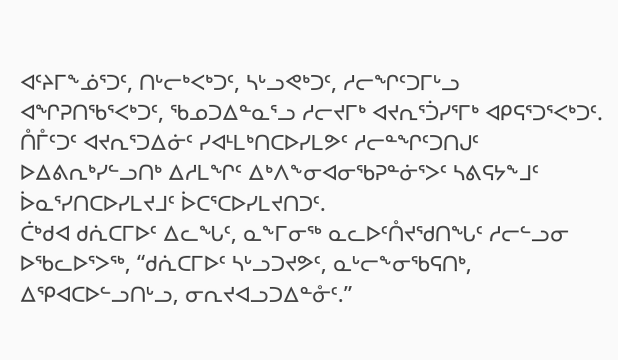ᐊᑦᔨᒥᖕᓅᕐᑐᑦ, ᑎᒡᓕᒃᐸᒃᑐᑦ, ᓴᒡᓗᕙᒃᑐᑦ, ᓱᓕᖏᑦᑐᒥᒡᓗ ᐊᖏᕈᑎᖃᕐᐸᒃᑐᑦ, ᖃᓄᑐᐃᓐᓇᕐᓗ ᓱᓕᔪᒥᒃ ᐊᔪᕆᕐᑑᓯᕐᒥᒃ ᐊᑭᕋᕐᑐᕐᐸᒃᑐᑦ.
ᑍᒤᑦᑐᑦ ᐊᔪᕆᕐᑐᐃᓃᑦ ᓯᐊᒻᒪᒃᑎᑕᐅᓯᒪᕗᑦ ᓱᓕᓐᖏᑦᑐᑎᒍᑦ ᐅᐃᕕᕆᒃᓯᓪᓗᑎᒃ ᐃᓱᒪᖏᑦ ᐃᒃᐱᖕᓂᐊᓂᖃᕈᓐᓃᕐᐳᑦ ᓴᕕᕋᔭᖕᒧᑦ ᐆᓇᕐᓯᑎᑕᐅᓯᒪᔪᒧᑦ ᐆᑕᕐᑕᐅᓯᒪᔪᑎᑐᑦ.
ᑖᒃᑯᐊ ᑯᕇᑕᒥᐅᑦ ᐃᓚᖓᑦ, ᓇᖕᒥᓂᖅ ᓇᓚᐅᑦᑍᔪᖁᑎᖓᑦ ᓱᓕᓪᓗᓂ ᐅᖃᓚᐅᕐᐳᖅ, “ᑯᕇᑕᒥᐅᑦ ᓴᒡᓗᑐᔪᕗᑦ, ᓇᒡᓕᖕᓂᖃᕋᑎᒃ, ᐃᕿᐊᑕᐅᓪᓗᑎᒡᓗ, ᓂᕆᔪᐊᓗᑐᐃᓐᓁᑦ.”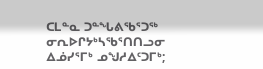ᑕᒪᓐᓇ ᑐᓐᖓᕕᖃᕐᑐᖅ ᓂᕆᐅᒋᔭᒃᓴᖃᕐᑎᑎᓗᓂ ᐃᓅᓯᕐᒥᒃ ᓄᖑᓱᐃᑦᑐᒥᒃ;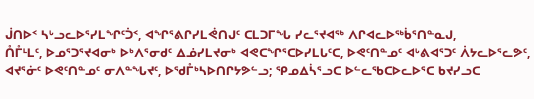ᒎᑎᐅᑉ ᓴᒡᓗᓚᐅᕐᓯᒪᖏᑦᑑᑉ, ᐊᖏᕐᕕᒋᓯᒪᕚᑎᒍᑦ ᑕᒪᑐᒥᖓ ᓯᓚᕐᔪᐊᖅ ᐱᒋᐊᓚᐅᖅᑳᕐᑎᓐᓇᒍ,
ᑍᒤᒻᒪᑦ, ᐅᓄᕐᑐᕐᔪᐊᓂᒃ ᐅᒃᐱᕐᓂᑯᑦ ᐃᓅᓯᒪᔪᓂᒃ ᐊᕙᑕᖏᕐᑕᐅᓯᒪᒐᑦᑕ, ᐅᕙᑦᑎᓐᓄᑦ ᐊᒡᕕᐊᕐᑐᑦ ᐲᔭᓚᐅᕐᓚᕗᑦ, ᐊᔪᕐᓃᑦ ᐅᕙᑦᑎᓐᓄᑦ ᓂᐱᓐᖓᔪᑦ, ᐅᖁᒤᒃᓴᐅᑎᒋᔭᕗᓪᓗ; ᕿᓄᐃᓵᕐᓗᑕ ᐅᓪᓚᖃᑕᐅᓚᐅᕐᑕ ᑲᔪᓯᓗᑕ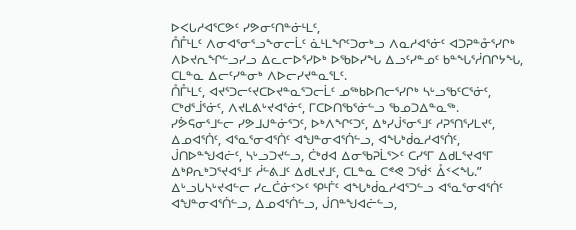ᐅᐸᒐᓱᐊᕐᑕᕗᑦ ᓯᕗᓂᑦᑎᓐᓃᒻᒪᑦ,
ᑍᒤᒻᒪᑦ ᐱᓂᐊᕐᓂᕐᓗᖕᓂᓕᒫᑦ ᓈᒻᒪᖏᑦᑐᓂᒃᓗ ᐱᓇᓱᐊᕐᓃᑦ ᐊᑐᕈᓐᓁᕐᓯᒋᒃ ᐱᐅᔪᕆᖏᓪᓗᓯᓗ ᐃᓚᓕᐅᕐᓯᐅᒃ ᐅᖃᐅᓯᖓ ᐃᓗᑦᓯᓐᓄᑦ ᑲᓐᖓᕐᓲᑎᒋᔭᖓ, ᑕᒪᓐᓇ ᐃᓕᑦᓯᓐᓂᒃ ᐱᐅᓕᓯᔪᓐᓇᕐᒪᑦ.
ᑍᒤᒻᒪᑦ, ᐊᔪᕐᑐᓕᑦᔪᑕᐅᔪᓐᓇᕐᑐᓕᒫᑦ ᓄᖅᑲᐅᑎᓕᕐᓯᒋᒃ ᓴᒡᓗᖃᑦᑕᕐᓃᑦ, ᑕᒃᑯᕐᒨᕐᓃᑦ, ᐱᔪᒪᕕᒡᔪᐊᕐᓃᑦ, ᒥᑕᐅᑎᖃᕐᓃᓪᓗ ᖃᓄᑐᐃᓐᓇᖅ.
ᓯᕘᕋᓂᕐᒧᓪᓕ ᓯᕗᒧᒍᓐᓃᕐᑐᑦ, ᐅᒃᐱᖏᑦᑐᑦ, ᐃᒃᓯᒎᕐᓂᕐᒧᑦ ᓱᕈᕐᑎᕐᓯᒪᔪᑦ, ᐃᓄᐊᕐᑏᑦ, ᐊᕐᓇᕐᓂᐊᕐᑏᑦ ᐊᖑᓐᓂᐊᕐᑏᓪᓗ, ᐊᖓᒃᑰᓇᓱᐊᕐᑏᑦ, ᒎᑎᐅᓐᖑᐊᓖᑦ, ᓴᒡᓗᑐᔪᓪᓗ, ᑖᒃᑯᐊ ᐃᓂᖃᕈᒫᕐᐳᑦ ᑕᓯᕐᒥ ᐃᑯᒪᕐᔪᐊᕐᒥ ᐃᒃᑭᕆᒃᑐᕐᔪᐊᕐᒧᑦ ᓲᓪᕕᒧᑦ ᐃᑯᒪᔪᒧᑦ, ᑕᒪᓐᓇ ᑕᕝᕙ ᑐᖂᑉ ᐂᑉᐸᖓ.”
ᐃᒡᓗᒐᓴᒡᔪᐊᓪᓕ ᓯᓚᑖᓃᑉᐳᑦ ᕿᒻᒦᑦ ᐊᖓᒃᑰᓇᓱᐊᕐᑐᓪᓗ ᐊᕐᓇᕐᓂᐊᕐᑏᑦ ᐊᖑᓐᓂᐊᕐᑏᓪᓗ, ᐃᓄᐊᕐᑏᓪᓗ, ᒎᑎᓐᖑᐊᓖᓪᓗ,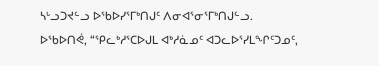ᓴᒡᓗᑐᔪᓪᓗ ᐅᖃᐅᓯᕐᒥᒃᑎᒍᑦ ᐱᓂᐊᕐᓂᕐᒥᒃᑎᒍᓪᓗ.
ᐅᖃᐅᑎᕚ, “ᕿᓚᒃᓱᕐᑕᐅᒍᒪ ᐊᒃᓱᓈᓄᑦ ᐊᑐᓚᐅᕐᓯᒪᖏᑦᑐᓄᑦ,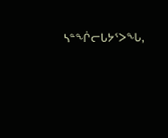ᓴᓐᖐᓕᒐᔭᕐᐳᖓ,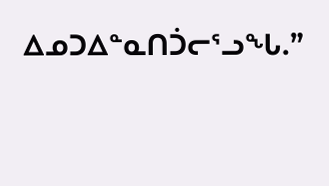ᐃᓄᑐᐃᓐᓇᑎᑑᓕᕐᓗᖓ.”